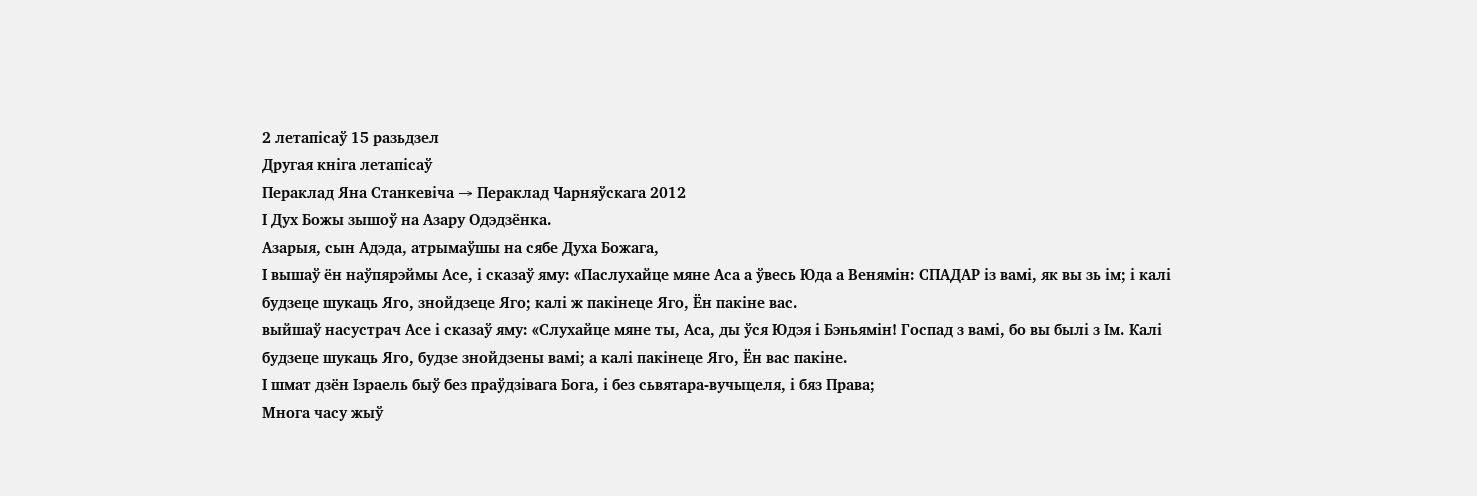2 летапісаў 15 разьдзел
Другая кніга летапісаў
Пераклад Яна Станкевіча → Пераклад Чарняўскага 2012
І Дух Божы зышоў на Азару Одэдзёнка.
Азарыя, сын Адэда, атрымаўшы на сябе Духа Божага,
І вышаў ён наўпярэймы Асе, і сказаў яму: «Паслухайце мяне Аса а ўвесь Юда а Венямін: СПАДАР із вамі, як вы зь ім; і калі будзеце шукаць Яго, знойдзеце Яго; калі ж пакінеце Яго, Ён пакіне вас.
выйшаў насустрач Асе і сказаў яму: «Слухайце мяне ты, Аса, ды ўся Юдэя і Бэньямін! Госпад з вамі, бо вы былі з Ім. Калі будзеце шукаць Яго, будзе знойдзены вамі; а калі пакінеце Яго, Ён вас пакіне.
І шмат дзён Ізраель быў без праўдзівага Бога, і без сьвятара-вучыцеля, і бяз Права;
Многа часу жыў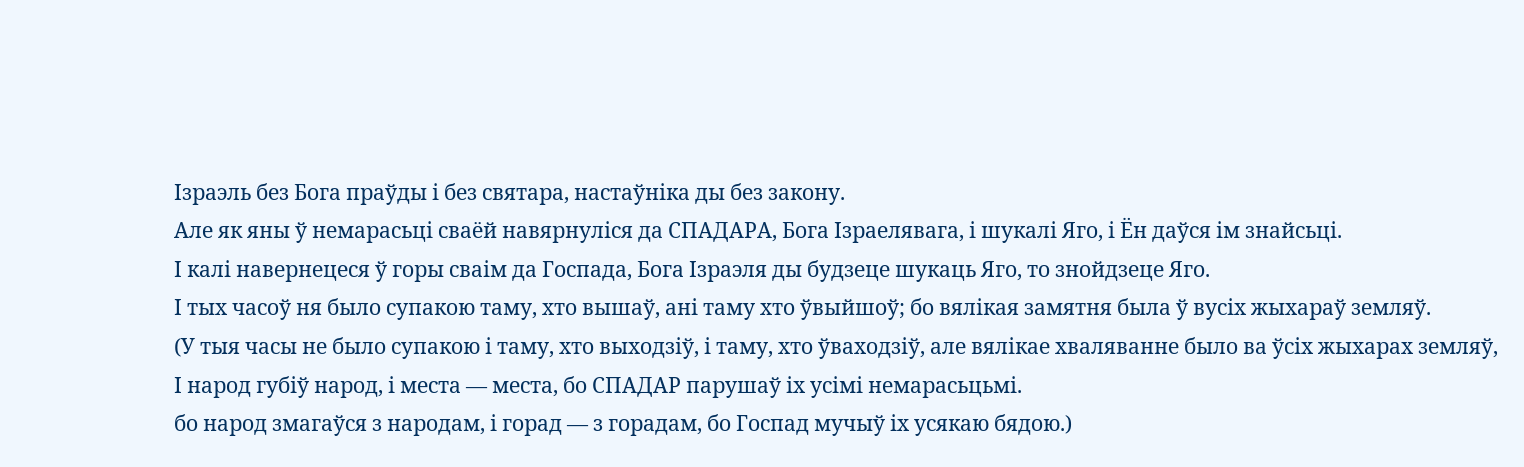Ізраэль без Бога праўды і без святара, настаўніка ды без закону.
Але як яны ў немарасьці сваёй навярнуліся да СПАДАРА, Бога Ізраелявага, і шукалі Яго, і Ён даўся ім знайсьці.
І калі навернецеся ў горы сваім да Госпада, Бога Ізраэля ды будзеце шукаць Яго, то знойдзеце Яго.
І тых часоў ня было супакою таму, хто вышаў, ані таму хто ўвыйшоў; бо вялікая замятня была ў вусіх жыхараў земляў.
(У тыя часы не было супакою і таму, хто выходзіў, і таму, хто ўваходзіў, але вялікае хваляванне было ва ўсіх жыхарах земляў,
І народ губіў народ, і места — места, бо СПАДАР парушаў іх усімі немарасьцьмі.
бо народ змагаўся з народам, і горад — з горадам, бо Госпад мучыў іх усякаю бядою.)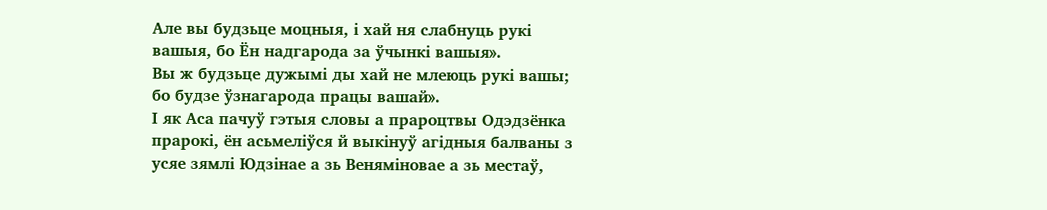Але вы будзьце моцныя, і хай ня слабнуць рукі вашыя, бо Ён надгарода за ўчынкі вашыя».
Вы ж будзьце дужымі ды хай не млеюць рукі вашы; бо будзе ўзнагарода працы вашай».
І як Аса пачуў гэтыя словы а прароцтвы Одэдзёнка прарокі, ён асьмеліўся й выкінуў агідныя балваны з усяе зямлі Юдзінае а зь Веняміновае а зь местаў,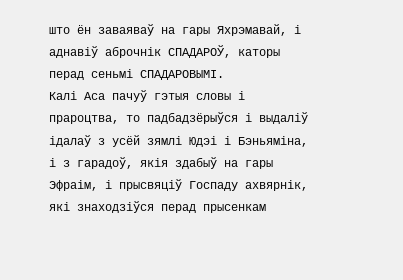што ён заваяваў на гары Яхрэмавай, і аднавіў аброчнік СПАДАРОЎ, каторы перад сеньмі СПАДАРОВЫМІ.
Калі Аса пачуў гэтыя словы і прароцтва, то падбадзёрыўся і выдаліў ідалаў з усёй зямлі Юдэі і Бэньяміна, і з гарадоў, якія здабыў на гары Эфраім, і прысвяціў Госпаду ахвярнік, які знаходзіўся перад прысенкам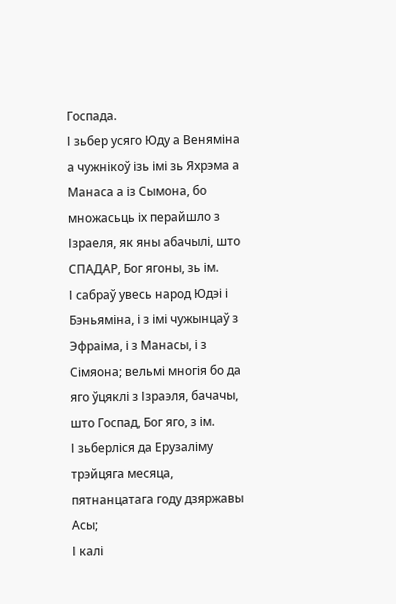Госпада.
І зьбер усяго Юду а Веняміна а чужнікоў ізь імі зь Яхрэма а Манаса а із Сымона, бо множасьць іх перайшло з Ізраеля, як яны абачылі, што СПАДАР, Бог ягоны, зь ім.
І сабраў увесь народ Юдэі і Бэньяміна, і з імі чужынцаў з Эфраіма, і з Манасы, і з Сімяона; вельмі многія бо да яго ўцяклі з Ізраэля, бачачы, што Госпад, Бог яго, з ім.
І зьберліся да Ерузаліму трэйцяга месяца, пятнанцатага году дзяржавы Асы;
І калі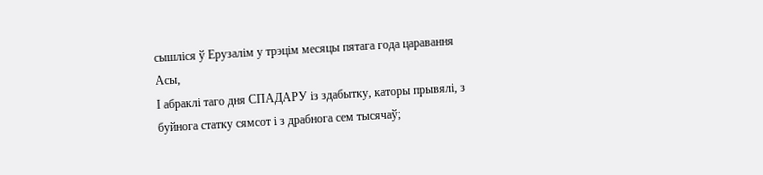сышліся ў Ерузалім у трэцім месяцы пятага года царавання Асы,
І абраклі таго дня СПАДАРУ із здабытку, каторы прывялі, з буйнога статку сямсот і з драбнога сем тысячаў;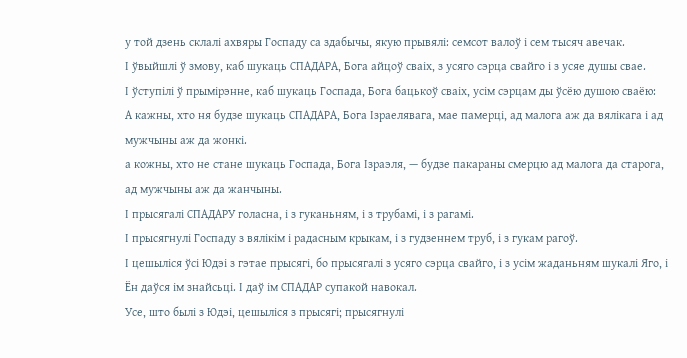у той дзень склалі ахвяры Госпаду са здабычы, якую прывялі: семсот валоў і сем тысяч авечак.
І ўвыйшлі ў змову, каб шукаць СПАДАРА, Бога айцоў сваіх, з усяго сэрца свайго і з усяе душы свае.
І ўступілі ў прымірэнне, каб шукаць Госпада, Бога бацькоў сваіх, усім сэрцам ды ўсёю душою сваёю:
А кажны, хто ня будзе шукаць СПАДАРА, Бога Ізраелявага, мае памерці, ад малога аж да вялікага і ад мужчыны аж да жонкі.
а кожны, хто не стане шукаць Госпада, Бога Ізраэля, — будзе пакараны смерцю ад малога да старога, ад мужчыны аж да жанчыны.
І прысягалі СПАДАРУ голасна, і з гуканьням, і з трубамі, і з рагамі.
І прысягнулі Госпаду з вялікім і радасным крыкам, і з гудзеннем труб, і з гукам рагоў.
І цешыліся ўсі Юдэі з гэтае прысягі, бо прысягалі з усяго сэрца свайго, і з усім жаданьням шукалі Яго, і Ён даўся ім знайсьці. І даў ім СПАДАР супакой навокал.
Усе, што былі з Юдэі, цешыліся з прысягі; прысягнулі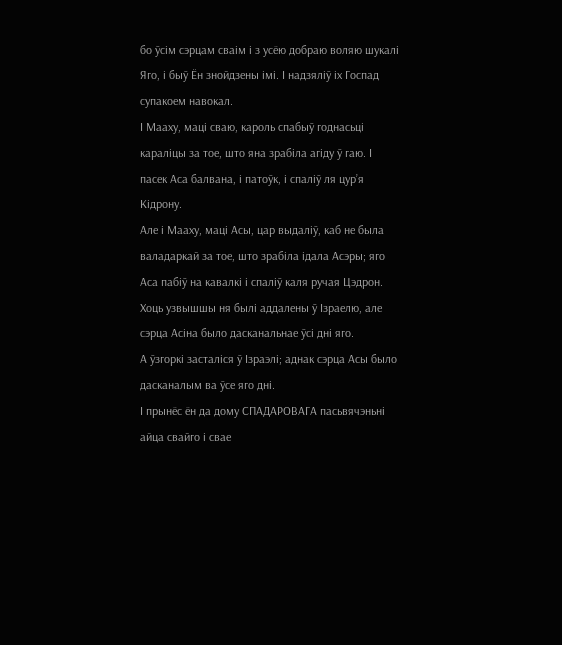бо ўсім сэрцам сваім і з усёю добраю воляю шукалі Яго, і быў Ён знойдзены імі. І надзяліў іх Госпад супакоем навокал.
І Мааху, маці сваю, кароль спабыў годнасьці караліцы за тое, што яна зрабіла агіду ў гаю. І пасек Аса балвана, і патоўк, і спаліў ля цур’я Кідрону.
Але і Мааху, маці Асы, цар выдаліў, каб не была валадаркай за тое, што зрабіла ідала Асэры; яго Аса пабіў на кавалкі і спаліў каля ручая Цэдрон.
Хоць узвышшы ня былі аддалены ў Ізраелю, але сэрца Асіна было дасканальнае ўсі дні яго.
А ўзгоркі засталіся ў Ізраэлі; аднак сэрца Асы было дасканалым ва ўсе яго дні.
І прынёс ён да дому СПАДАРОВАГА пасьвячэньні айца свайго і свае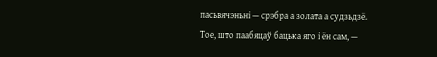пасьвячэньні — срэбра а золата а судзьдзё.
Тое, што паабяцаў бацька яго і ён сам, —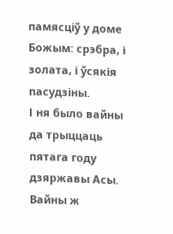памясціў у доме Божым: срэбра, і золата, і ўсякія пасудзіны.
І ня было вайны да трыццаць пятага году дзяржавы Асы.
Вайны ж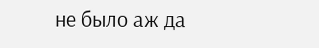не было аж да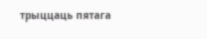трыццаць пятага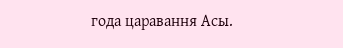года царавання Асы.